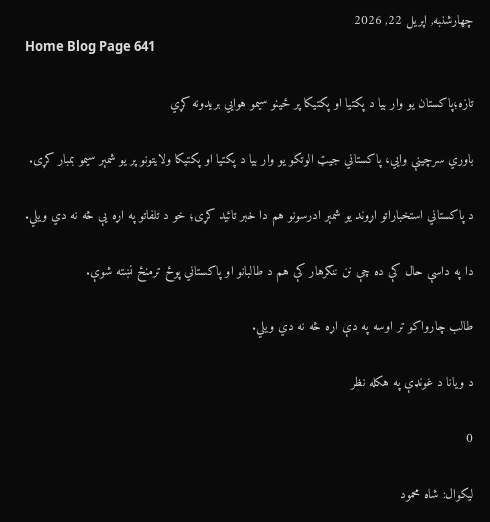چهارشنبه, اپریل 22, 2026
Home Blog Page 641

تازه؛پاکستان یو وار بیا د پکتیا او پکتیکا پر ځینو سیمو هوایي بریدونه کړي

باوري سرچینې وایي، پاکستاني جیټ الوتکو یو وار بیا د پکتیا او پکتیکا ولایتونو پر یو شمېر سیمو بمبار کړی.

د پاکستاني استخباراتو اړوند یو شمېر ادرسونو هم دا خبر تائید کړی؛ خو د تلفاتو په اړه یې څه نه دي ویلي.

دا په داسې حال کې ده چې نن ننګرهار کې هم د طالبانو او پاکستاني پوځ ترمنځ نښته شوې.

طالب چارواکو تر اوسه په دې اړه څه نه دي ویلي.

د ویانا د غونډې په هکله نظر

0

لیکوال: شاه محمود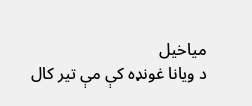میاخیل
د ویانا غونډه کې مې تیر کال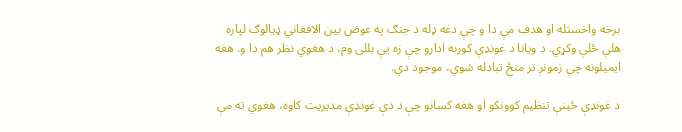برخه واخستله او هدف مې دا و چې دغه ډله د جنګ په عوض بین الافغاني ډیالوګ لپاره هلې ځلې وکړي. د ویانا د غونډې کوربه ادارو چې زه یې بللی وم، د هغوي نظر هم دا و. هغه ایمیلونه چې زمونږ تر منځ تبادله شوي، موجود دي.

د غونډې ځینې تنظیم کوونکو او هغه کسانو چې د دې غونډې مدیریت کاوه، هغوي ته مې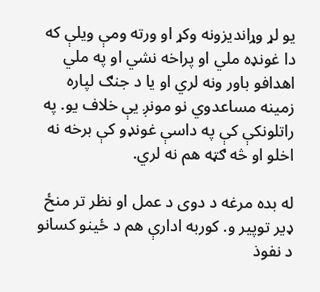یو لړ وړاندیزونه وکړ او ورته ومې ویلې که دا غونډه ملي او پراخه نشي او په ملي اهدافو باور ونه لري او یا د جنګ لپاره زمینه مساعدوي نو مونږ یې خلاف یو. په راتلونکې کې په داسې غونډو کې برخه نه اخلو او څه ګټه هم نه لري.

له بده مرغه د دوی د عمل او نظر تر منځ ډیر توپیر و. کوربه ادارې هم د ځینو کسانو د نفوذ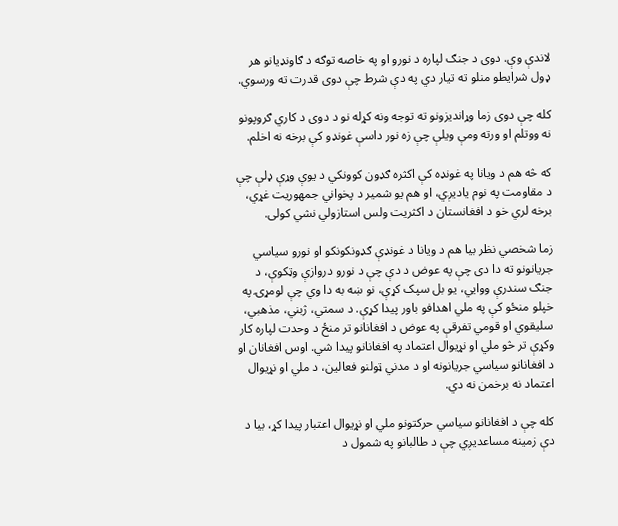لاندې وې. دوی د جنګ لپاره د نورو او په خاصه توګه د ګاونډیانو هر ډول شرایطو منلو ته تیار دي په دې شرط چې دوی قدرت ته ورسوي.

کله چې دوی زما وړاندیزونو ته توجه ونه کړله نو د دوی د کاري ګروپونو نه ووتلم او ورته ومې ویلې چې زه نور داسې غونډو کې برخه نه اخلم.

که څه هم د ویانا په غونډه کې اکثره ګډون کوونکي د یوې وړې ډلې چې د مقاومت په نوم یادیږي، او هم یو شمیر د پخواني جمهوریت غړي، برخه لري خو د افغانستان د اکثریت ولس استازولي نشي کولی.

زما شخصي نظر بیا هم د ویانا د غونډې ګډونکونکو او نورو سیاسي جریانونو ته دا دی چې په عوض د دې چې د نورو دروازې وټکوې، د جنګ سندرې ووایي، یو بل سپک کړې، نو ښه به دا وي چې لومړۍ په خپلو منځو کې په ملي اهدافو باور پیدا کړې. د سمتي، ژبني، مذهبي، سلیقوي او قومي تفرقې په عوض د افغانانو تر منځ د وحدت لپاره کار وکړې تر څو ملي او نړیوال اعتماد په افغانانو پیدا شي. اوس افغانان او د افغانانو سیاسي جریانونه او د مدني ټولنو فعالین، د ملي او نړیوال اعتماد نه برخمن نه دي.

کله چې د افغانانو سیاسي حرکتونو ملي او نړیوال اعتبار پیدا کړ، بیا د دې زمینه مساعدیږي چې د طالبانو په شمول د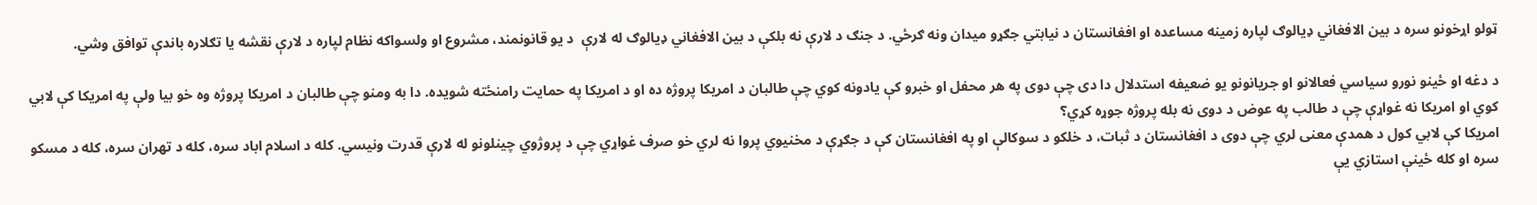ټولو اړخونو سره د بین الافغاني ډیالوګ لپاره زمینه مساعده او افغانستان د نیابتي جګړو میدان ونه ګرځي. د جنګ د لارې نه بلکې د بین الافغاني ډیالوګ له لارې  د یو قانونمند، مشروع او ولسواکه نظام لپاره د لارې نقشه یا تګلاره باندې توافق وشي.

د دغه او ځینو نورو سیاسي فعالانو او جریانونو یو ضعیفه استدلال دا دی چې دوی په هر محفل او خبرو کې یادونه کوي چې طالبان د امریکا پروژه ده او د امریکا په حمایت رامنځته شویده. دا به ومنو چې طالبان د امریکا پروژه وه خو بیا ولې په امریکا کې لابي کوي او امریکا نه غواړې چې د طالب په عوض د دوی نه بله پروژه جوړه کړي؟
امریکا کې لابي کول د همدې معنی لري چې دوی د افغانستان د ثبات، د خلکو د سوکالې او په افغانستان کې د جګړې د مخنیوي پروا نه لري خو صرف غواړي چې د پروژوي چینلونو له لارې قدرت ونیسي. کله د اسلام اباد سره، کله د تهران سره، کله د مسکو سره او کله ځینې استازي یې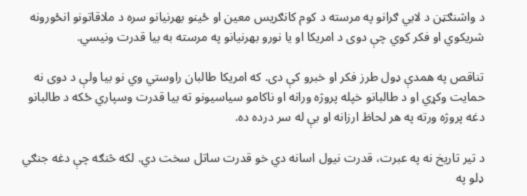د واشنګټن د لابي ګرانو په مرسته د کوم کانګریس معین او ځینو بهرنیانو سره د ملاقاتونو انځورونه شریکوي او فکر کوي چې دوی د امریکا او یا نورو بهرنیانو په مرسته به بیا قدرت ونیسي.

تناقص په همدې ډول طرز فکر او خبرو کې دی. که امریکا طالبان راوستي وي نو بیا ولې د دوی نه حمایت وکړي او د طالبانو خپله پروژه ورانه او ناکامو سیاسیونو ته بیا قدرت وسپاري ځکه د طالبانو دغه پروژه ورته په هر لحاظ ارزانه او بې له سر درده ده.

د تیر تاریخ نه په عبرت، قدرت نیول اسانه دي خو قدرت ساتل سخت دي. لکه څنګه چې دغه جنګي ډلو په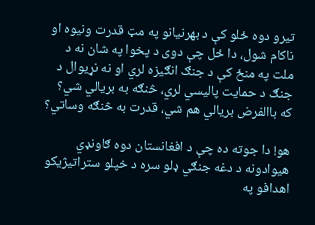تیرو دوه ځلو کې د بهرنیانو په مټ قدرت ونیوه او ناکام شول، دا ځل چې دوی د پخوا په شان نه د ملت په منځ کې د جنګ انګیزه لري او نه نړیوال د جنګ د حمایت پالیسي لري، څنګه به بریالي شي؟ که باالفرض بریالي هم شي، قدرت به څنګه وساتي؟

هو! دا جوته ده چې د افغانستان دوه ګاونډي هیوادونه د دغه جنګي ډلو سره د خپلو ستراتیژیکو اهدافو په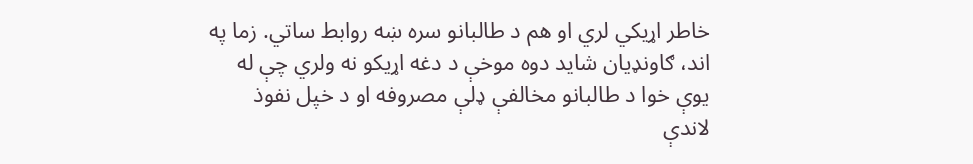خاطر اړیکي لري او هم د طالبانو سره ښه روابط ساتي. زما په اند، ګاونډیان شاید دوه موخې د دغه اړیکو نه ولري چې له یوې خوا د طالبانو مخالفې ډلې مصروفه او د خپل نفوذ لاندې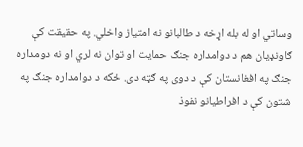وساتي او له بله اړخه د طالبانو نه امتیاز واخلي. په حقیقت کې ګاونډیان هم د دوامداره جنګ حمایت او توان نه لري او نه دومداره جنګ په افغانستان کې د دوی په ګټه دی. ځکه د دوامداره جنګ په شتون کې د افراطیانو نفوذ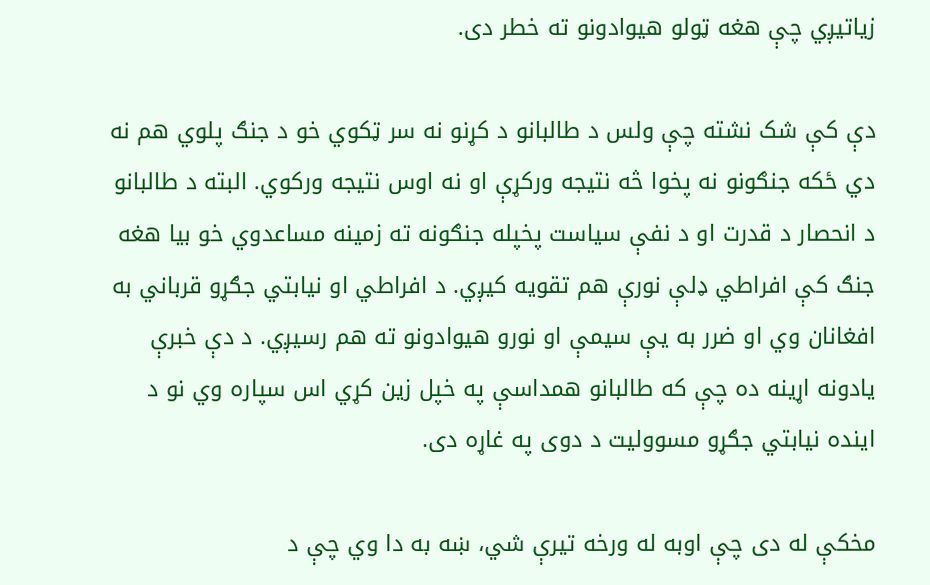زیاتیږي چې هغه ټولو هیوادونو ته خطر دی.

دې کې شک نشته چې ولس د طالبانو د کړنو نه سر ټکوي خو د جنګ پلوي هم نه دي ځکه جنګونو نه پخوا څه نتیجه ورکړې او نه اوس نتیجه ورکوي. البته د طالبانو د انحصار د قدرت او د نفې سیاست پخپله جنګونه ته زمینه مساعدوي خو بیا هغه جنګ کې افراطي ډلې نورې هم تقویه کیږي. د افراطي او نیابتي جګړو قرباني به افغانان وي او ضرر به یې سیمې او نورو هیوادونو ته هم رسیږي. د دې خبرې یادونه اړینه ده چې که طالبانو همداسې په خپل زین کړي اس سپاره وي نو د اینده نیابتي جګړو مسوولیت د دوی په غاړه دی.

مخکې له دی چې اوبه له ورخه تیرې شي، ښه به دا وي چې د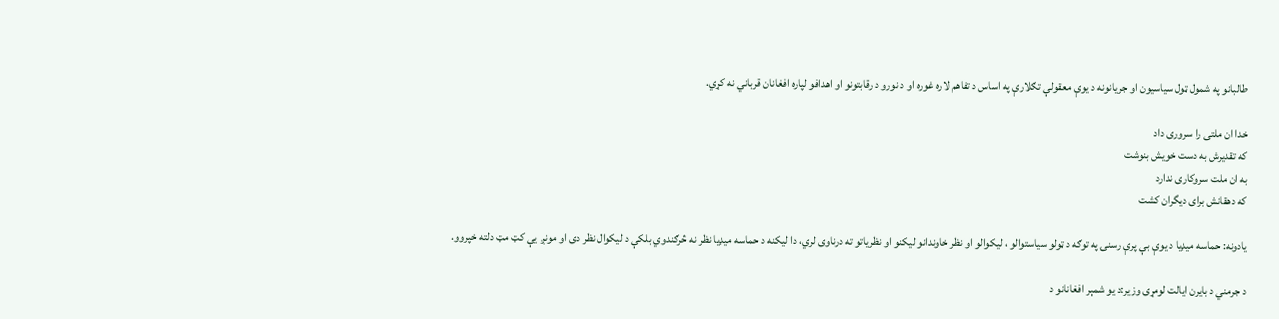طالبانو په شمول ټول سیاسیون او جریانونه د یوې معقولې تګلارې په اساس د تفاهم لاره غوره او د نورو د رقابتونو او اهدافو لپاره افغانان قرباني نه کړي.

خدا ان ملتی را سروری داد
که تقدیرش به دست خویش بنوشت
به ان ملت سروکاری ندارد
که دهقانش برای دیگران کشت

یادونه: حماسه میډیا د یوې بې پرې رسنۍ په توګه د ټولو سیاستوالو ، لیکوالو او نظر خاوندانو لیکنو او نظریاتو ته درناوی لري، دا لیکنه د حماسه میډیا نظر نه څرګندوي بلکې د لیکوال نظر دی او مونږ  یې کټ مټ دلته خپروو.

د جرمني د بایرن ایالت لومړی وزیر:د یو شمېر افغانانو د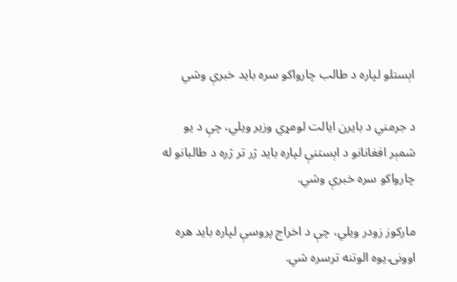اېستلو لپاره د طالب چارواکو سره باید خبرې وشي

د جرمني د بایرن ایالت لومړي وزیر ویلي، چې د یو شمېر افغانانو د اېستنې لپاره باید ژر تر ژره د طالبانو له چارواکو سره خبرې وشي.

مارکوز زودر ویلي، چې د اخراج پروسې لپاره باید هره اوونۍ یوه الوتنه ترسره شي.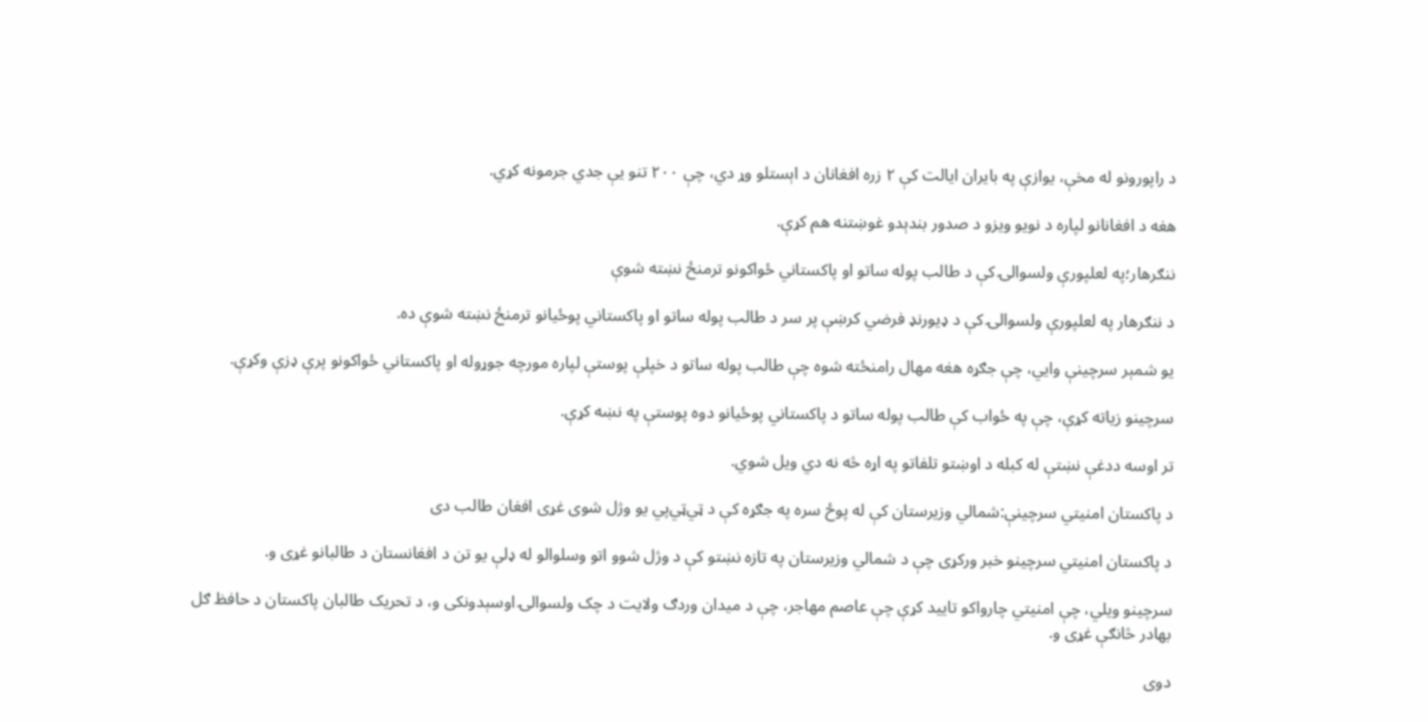د راپورونو له مخې، یوازې په بایران ایالت کې ۲ زره افغانان د اېستلو وړ دي، چې ۲۰۰ تنو یې جدي جرمونه کړي.

هغه د افغانانو لپاره د نویو ویزو د صدور بندېدو غوښتنه هم کړې.

ننګرهار؛په لعلپورې ولسوالۍ کې د طالب پوله ساتو او پاکستاني ځواکونو ترمنځ نښته شوې

د ننګرهار په لعلپورې ولسوالۍ کې د ډیورنډ فرضي کرښې پر سر د طالب پوله ساتو او پاکستاني پوځیانو ترمنځ نښته شوې ده.

یو شمېر سرچینې وایي، چې جګړه هغه مهال رامنځته شوه چې طالب پوله ساتو د خپلې پوستې لپاره مورچه جوړوله او پاکستاني ځواکونو پرې ډزې وکړې.

سرچینو زیاته کړې، چې په ځواب کې طالب پوله ساتو د پاکستاني پوځیانو دوه پوستې په نښه کړې.

تر اوسه ددغې نښتې له کبله د اوښتو تلفاتو په اړه څه نه دي ویل شوي.

د پاکستان امنیتي سرچینې:شمالي وزیرستان کې له پوځ سره په جګړه کې د ټي‌ټي‌پي یو وژل شوی غړی افغان طالب دی

د پاکستان امنیتي سرچینو خبر ورکړی چې د شمالي وزیرستان په تازه نښتو کې د وژل شوو اتو وسلوالو له ډلې یو تن د افغانستان د طالبانو غړی و.

سرچینو ویلي، چې امنیتي چارواکو تایید کړې چې عاصم مهاجر، چې د میدان وردګ ولایت د چک ولسوالۍ اوسېدونکی و، د تحریک طالبان پاکستان د حافظ ګل بهادر څانګې غړی و.

دوی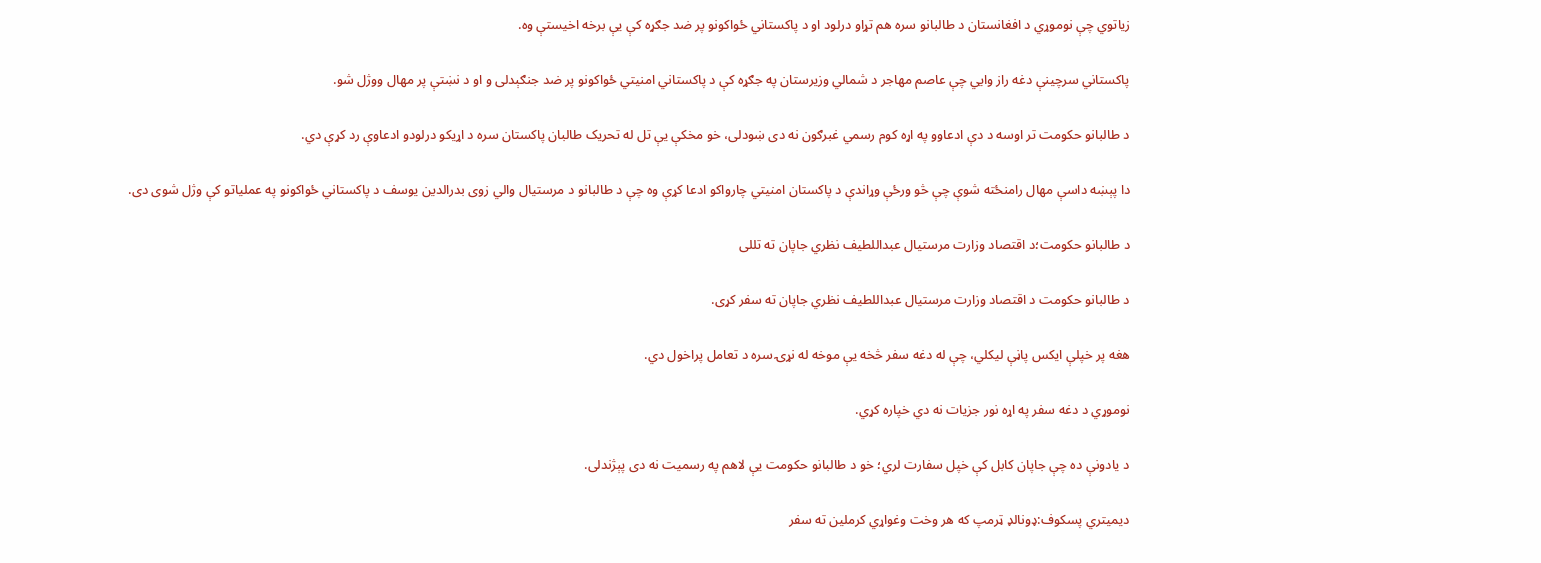زیاتوي چې نوموړي د افغانستان د طالبانو سره هم تړاو درلود او د پاکستاني ځواکونو پر ضد جګړه کې یې برخه اخیستې وه.

پاکستاني سرچینې دغه راز وايي چې عاصم مهاجر د شمالي وزیرستان په جګړه کې د پاکستاني امنیتي ځواکونو پر ضد جنګېدلی و او د نښتې پر مهال ووژل شو.

د طالبانو حکومت تر اوسه د دې ادعاوو په اړه کوم رسمي غبرګون نه دی ښودلی، خو مخکې یې تل له تحریک طالبان پاکستان سره د اړیکو درلودو ادعاوې رد کړې دي.

دا پېښه داسې مهال رامنځته شوې چې څو ورځې وړاندې د پاکستان امنیتي چارواکو ادعا کړې وه چې د طالبانو د مرستیال والي زوی بدرالدین یوسف د پاکستاني ځواکونو په عملیاتو کې وژل شوی دی.

د طالبانو حکومت؛د اقتصاد وزارت مرستیال عبداللطیف نظري جاپان ته تللی

د طالبانو حکومت د اقتصاد وزارت مرستیال عبداللطیف نظري جاپان ته سفر کړی.

هغه پر خپلې ایکس پاڼې لیکلي، چې له دغه سفر څخه یې موخه له نړۍ سره د تعامل پراخول دي.

نوموړي د دغه سفر په اړه نور جزیات نه دي خپاره کړي.

د یادونې ده چې جاپان کابل کې خپل سفارت لري؛ خو د طالبانو حکومت یې لاهم په رسمیت نه دی پېژندلی.

دیمیتري پسکوف:ډونالډ ټرمپ که هر وخت وغواړي کرملین ته سفر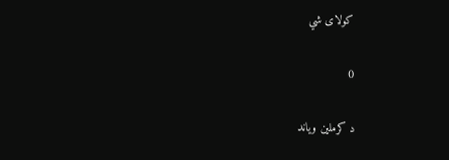کولای شي

0

د کرملین ویاند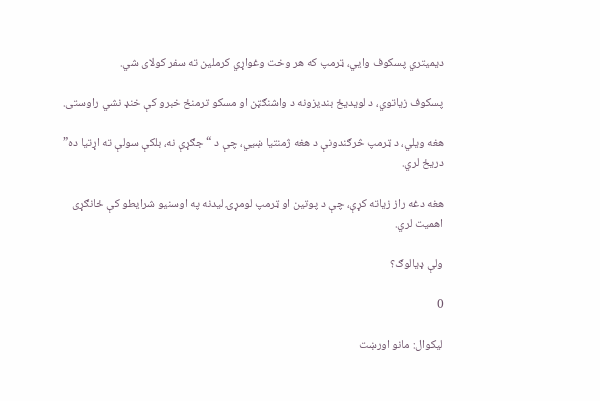دیمیتري پسکوف وایي، ټرمپ که هر وخت وغواړي کرملین ته سفر کولای شي.

پسکوف زیاتوي، د لویدیځ بندیزونه د واشنګټن او مسکو ترمنځ خبرو کې خنډ نشي راوستی.

هغه ویلي، د ټرمپ څرګندونې د هغه ژمنتیا ښیي، چې د “جګړې نه، بلکې سولې ته اړتیا ده” دریځ لري.

هغه دغه راز زیاته کړې، چې د پوتین او ټرمپ لومړۍ لیدنه په اوسنیو شرایطو کې ځانګړی اهمیت لري.

ولې ډیالوګ؟

0

لیکوال: مانو اورښت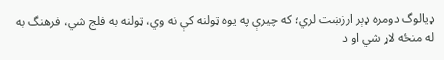ډيالوگ دومره ډېر ارزښت لري؛ که چيرې په يوه ټولنه کې نه وي، ټولنه به فلج شي، فرهنگ به له منځه لاړ شي او د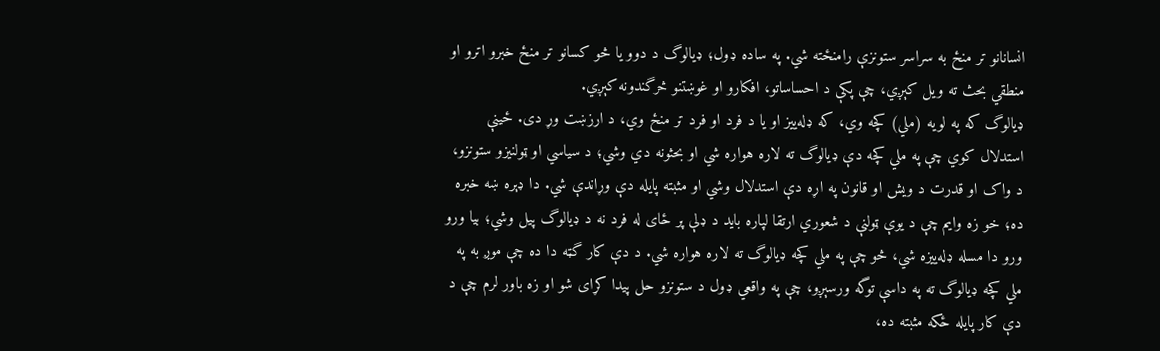انسانانو تر منځ به سراسر ستونزې رامنځته شي. په ساده ډول؛ ډيالوگ د دوو يا څو کسانو تر منځ خبرو اترو او منطقي بحث ته ويل کېږي، چې پکې د احساساتو، افکارو او غوښتنو څرگندونه کېږي.
ډيالوگ که په لويه (ملي) کچه وي، که ډله‌ييز او يا د فرد او فرد تر منځ وي، د‌ ارزښت وړ دی. ځينې استدلال کوي چې په ملي کچه دې ډيالوگ ته لاره هواره شي او بحثونه دي وشي؛ د سياسي‌ او ټولنيزو ستونزو، د واک او قدرت د ويش او قانون په اړه دې استدلال وشي او مثبته پايله دې وړاندې شي. دا ډېره ښه خبره ده؛ خو زه وايم چې د يوې ټولنې د شعوري ارتقا لپاره بايد د‌ ډلې پر ځای له فرد نه د ډيالوگ پيل وشي؛ بيا ورو ورو دا مسله ډله‌ييزه شي، څو چې په ملي کچه ډيالوگ ته لاره هواره شي. د دې کار گټه دا ده چې موږ به په ملي کچه ډيالوگ ته په داسې توگه ورسېږو، چې په واقعي ډول د ستونزو حل پيدا کړای شو او زه باور لرم چې د دې کار پايله ځکه مثبته ده،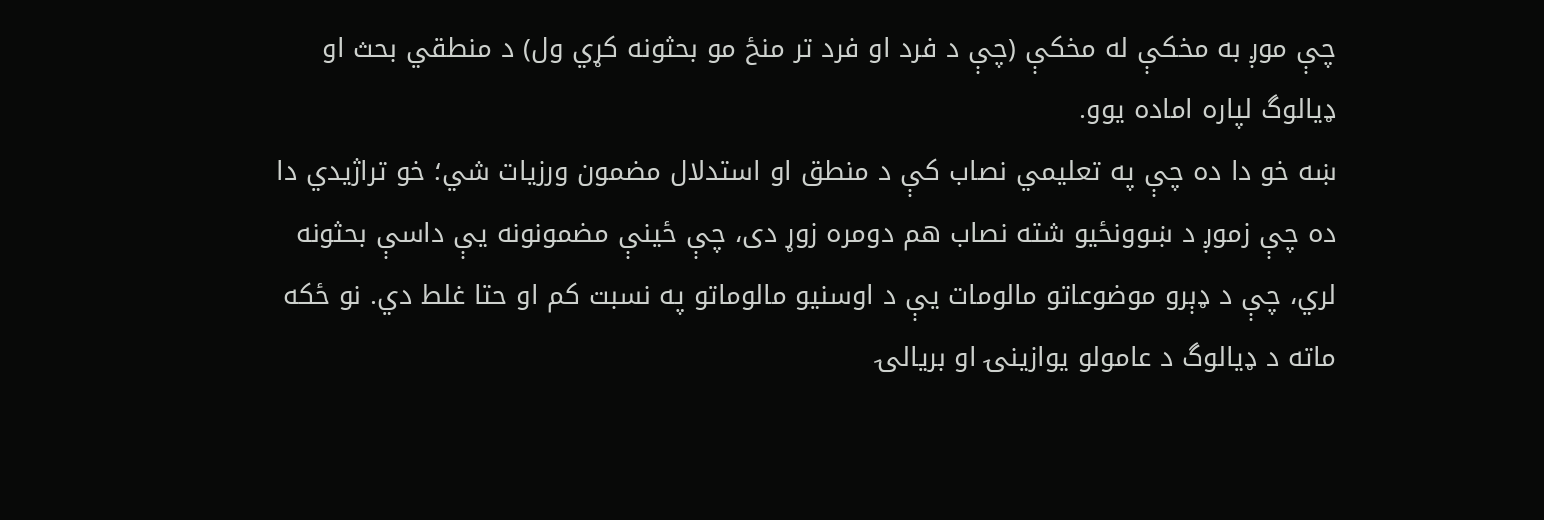چې موږ به مخکې له مخکې (چې د فرد او فرد تر منځ مو بحثونه کړي ول) د منطقي بحث او ډيالوگ لپاره اماده يوو.
ښه خو دا ده چې په تعليمي نصاب کې د منطق او استدلال مضمون ورزيات شي؛ خو تراژیدي دا ده چې زموږ د ښوونځيو شته نصاب هم دومره زوړ دی، چې ځينې مضمونونه يې داسې بحثونه لري، چې د ډېرو موضوعاتو مالومات يې د اوسنیو مالوماتو په نسبت کم او حتا غلط دي. نو ځکه ماته د ډيالوگ د عامولو يوازينۍ‌ او بريالۍ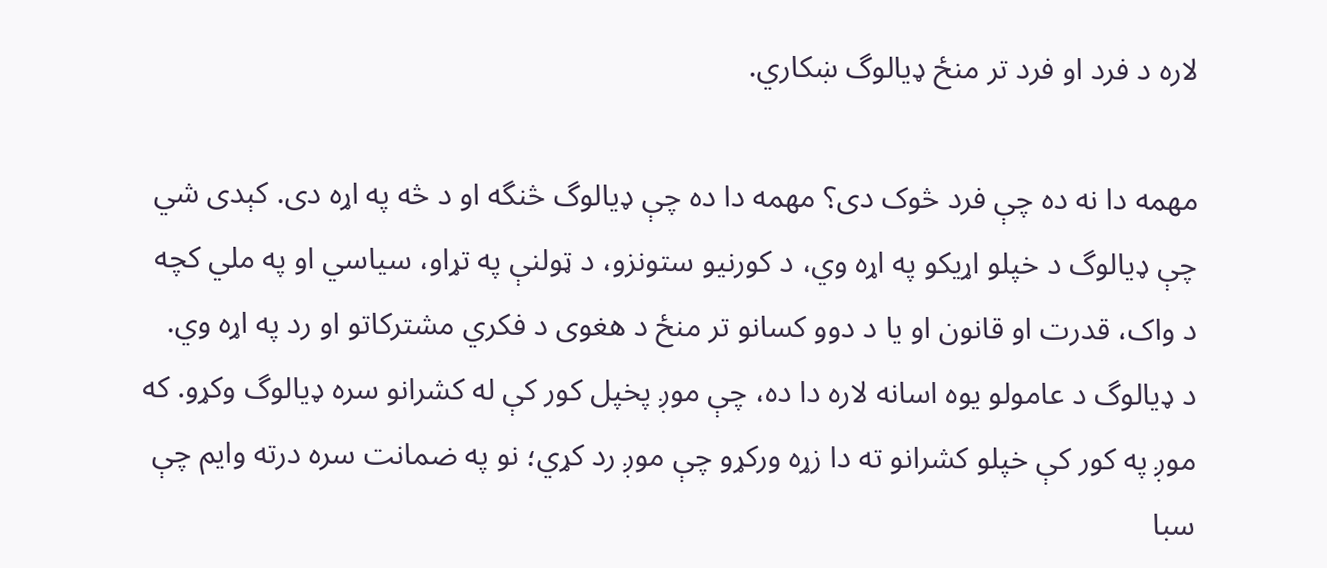لاره د فرد‌ او فرد تر منځ ډيالوگ ښکاري.

مهمه دا نه ده چې فرد څوک دی؟ مهمه دا ده چې ډيالوگ څنگه او د څه په اړه دی. کېدی شي چې ډيالوگ د خپلو اړيکو په اړه وي، د کورنيو ستونزو، د ټولنې په تړاو، سیاسي او په ملي کچه د واک، قدرت او قانون او يا د دوو کسانو تر منځ د هغوی د فکري مشترکاتو او رد په اړه وي.
د‌ ډيالوگ د عامولو يوه اسانه لاره دا ده، چې موږ پخپل کور کې له کشرانو سره ډيالوگ وکړو. که موږ په کور کې خپلو کشرانو ته دا زړه ورکړو چې موږ رد کړي؛ نو په ضمانت سره درته وايم چې سبا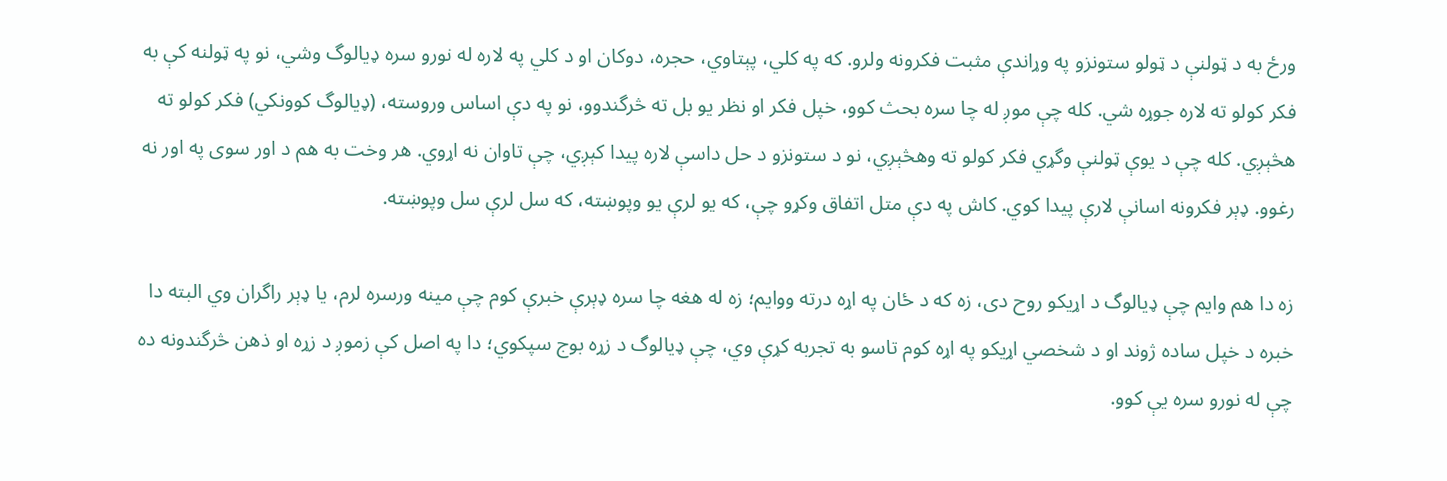ورځ به د ټولنې د ټولو ستونزو په وړاندې مثبت فکرونه ولرو. که په کلي، پېتاوي، حجره، دوکان او د کلي په لاره له نورو سره ډيالوگ وشي، نو په ټولنه کې به فکر کولو ته لاره جوړه شي. کله چې موږ له چا سره بحث کوو، خپل فکر او نظر يو بل ته څرگندوو، نو په دې اساس وروسته، (ډيالوگ‌ کوونکي) فکر کولو ته هڅېږي. کله چې د يوې ټولنې وگړي فکر کولو ته وهڅېږي، نو د ستونزو د حل داسې لاره پيدا کېږي، چې تاوان نه اړوي. هر وخت به هم د اور سوی په اور نه رغوو. ډېر فکرونه اسانې لارې پيدا کوي. کاش په دې متل اتفاق وکړو چې، که يو لرې يو وپوښته، که سل لرې سل وپوښته.

زه دا هم وايم چې ډيالوگ د اړيکو روح دی، زه که د ځان په اړه درته ووایم؛ زه له هغه چا سره ډېرې خبرې کوم چې مينه ورسره لرم، يا ډېر راگران وي البته دا خبره د خپل ساده ژوند او د شخصي اړیکو په اړه کوم تاسو به تجربه کړې وي، چې ډيالوگ د زړه بوج سپکوي؛ دا په اصل کې زموږ د زړه او ذهن څرگندونه ده چې له نورو سره يې کوو.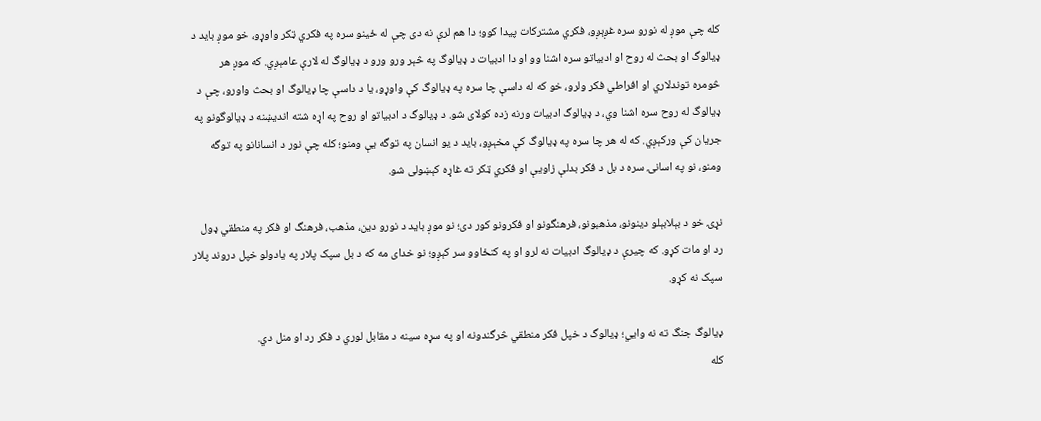کله چې موږ له نورو سره غږېږو، فکري مشترکات پیدا کوو؛ دا هم لرې نه دی چې له ځينو سره په فکري ټکر واوړو، خو موږ بايد د ډيالوگ او بحث له روح او ادبياتو سره اشنا وو او دا ادبيات د ډيالوگ په څېر ورو ورو د ډيالوگ له لارې عامېږي. که موږ هر څومره توندلاري او افراطي فکر ولرو، خو که له داسې چا سره په ډيالوگ کې واوړو،‌ يا د داسې چا ډيالوگ او بحث واورو، چې د ډيالوگ له روح سره اشنا وي، د ډيالوگ ادبيات ورنه زده کولای شو. د ډيالوگ د ادبياتو او روح په اړه شته انديښنه د ډيالوگونو په جريان کې ورکېږي. که له هر چا سره په ډيالوگ کې مخېږو، بايد د يو انسان په توگه‌ يې ومنو؛ کله چې نور د انسانانو په توگه‌ ومنو، نو په اسانۍ سره د بل د فکر بدلې زاويې او فکري ټکر ته غاړه کېښولی شو.

نړۍ خو د بېلابېلو دينونو، مذهبونو، فرهنگونو او فکرونو کور دی؛ نو موږ بايد د نورو دين، مذهب، فرهنگ او فکر په منطقي ډول رد او مات کړو. که چیرې د ډيالوگ‌ ادبيات نه لرو او په کنځاوو سر کېږو؛ نو خدای مه که د بل سپک پلار په يادولو خپل دروند پلار سپک نه کړو.

ډيالوگ جنگ ته نه وايي؛ ډيالوگ د خپل فکر منطقي څرگندونه او په سړه سینه د مقابل لوري د فکر رد او منل دي.
کله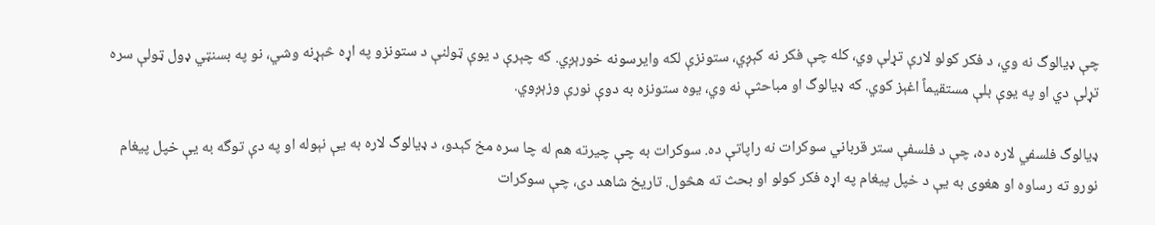چې ډيالوگ نه وي، د فکر کولو لارې تړلې وي، کله چې فکر نه کېږي، ستونزې لکه وایرسونه خورېږي. که چېرې د يوې ټولنې د ستونزو په اړه څېړنه وشي، نو په بسنټي ډول ټولې سره تړلې دي او په يوې بلې مستقیماً اغېز کوي. که ډيالوگ او مباحثې نه وي، يوه ستونزه به دوې نورې وزېږوي.

ډيالوگ‌ فلسفي لاره ده، چې د فلسفې ستر قرباني سوکرات نه راپاتې ده. سوکرات به چې چيرته هم له چا سره مخ کېدو، د ډيالوگ لاره به يې نېوله او په دې توگه به يې خپل پيغام نورو ته رساوه او هغوی به يې د خپل پيغام په اړه فکر کولو او بحث ته هڅول. تاریخ شاهد دی، چې سوکرات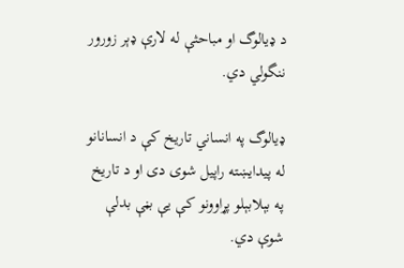د ډيالوگ او مباحثې له لارې ډېر زورور ننگولي دي.

ډيالوگ په انساني تاريخ کې د انسانانو له پيدايښته راپیل شوی دی او د تاريخ په بېلابېلو پړاوونو کې يې بڼې بدلې شوې دي.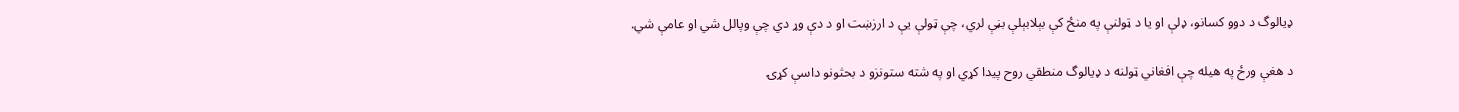ډيالوگ د د‌وو کسانو، ډلې او يا د ټولنې په منځ کې بېلابېلې بڼې لري، چې ټولې یې د ارزښت او د دې وړ دي چې وپالل شي او عامې شي.

د هغې ورځ په هيله چې افغاني ټولنه د ډيالوگ منطقي روح پيدا کړي او په شته ستونزو د بحثونو داسې کړۍ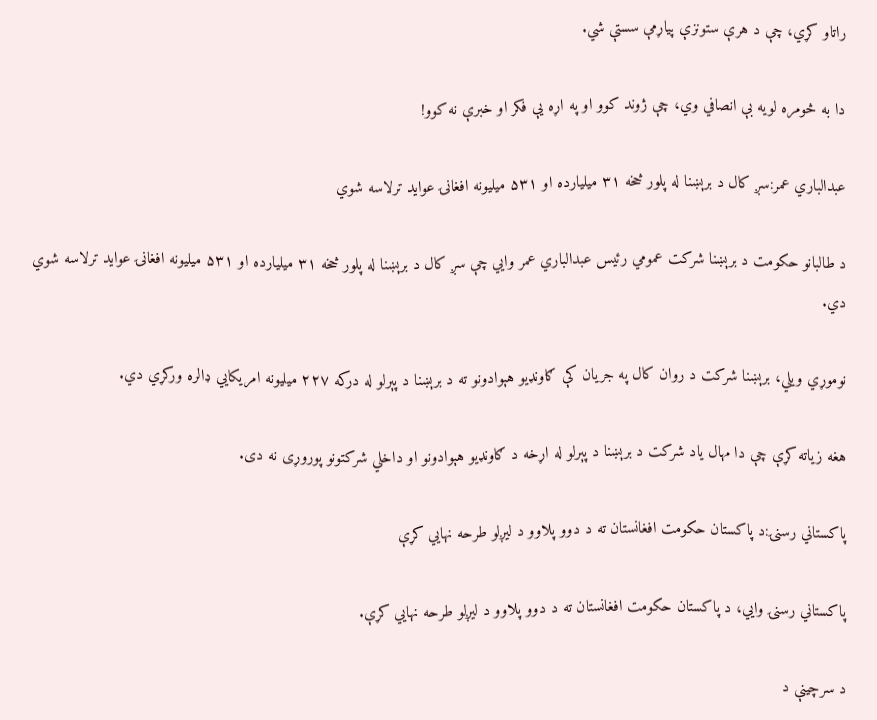راتاو کړي، چې د هرې ستونزې پیاړمې سستې شي.

دا به څومره لویه بې انصافي وي، چې ژوند کوو او په اړه یې فکر او خبرې نه کوو!

عبدالباري عمر:سږ کال د برېښنا له پلور څخه ۳۱ میلیارده او ۵۳۱ میلیونه افغانۍ عواید ترلاسه شوي

د طالبانو حکومت د برېښنا شرکت عمومي رئیس عبدالباري عمر وایي چې سږ کال د برېښنا له پلور څخه ۳۱ میلیارده او ۵۳۱ میلیونه افغانۍ عواید ترلاسه شوي دي.

نوموړي ویلي، برېښنا شرکت د روان کال په جریان کې ګاونډیو هېوادونو ته د برېښنا د پېرلو له درکه ۲۲۷ میلیونه امریکایي ډالره ورکړي دي.

هغه زیاته کړې چې دا مهال یاد شرکت د برېښنا د پېرلو له اړخه د ګاونډیو هېوادونو او داخلي شرکتونو پوروړی نه دی.

پاکستاني رسنۍ:د پاکستان حکومت افغانستان ته د دوو پلاوو د لیږلو طرحه نهایي کړې

پاکستاني رسنۍ وایي، د پاکستان حکومت افغانستان ته د دوو پلاوو د لیږلو طرحه نهایي کړې.

د سرچینې د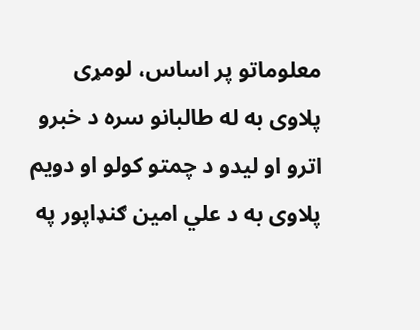معلوماتو پر اساس، لومړی پلاوی به له طالبانو سره د خبرو اترو او لیدو د چمتو کولو او دویم پلاوی به د علي امین ګنډاپور په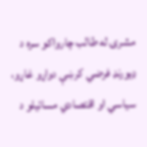مشرۍ له طالب چارواکو سره د ډیورنډ فرضي کرښې دواړو غاړو، سیاسي او اقتصادي مسائیلو د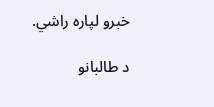خبرو لپاره راشي.

د طالبانو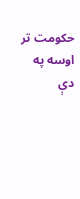حکومت تر اوسه په دې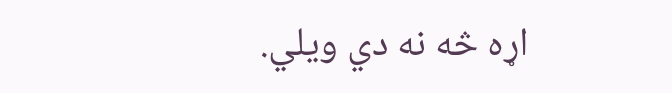اړه څه نه دي ویلي.